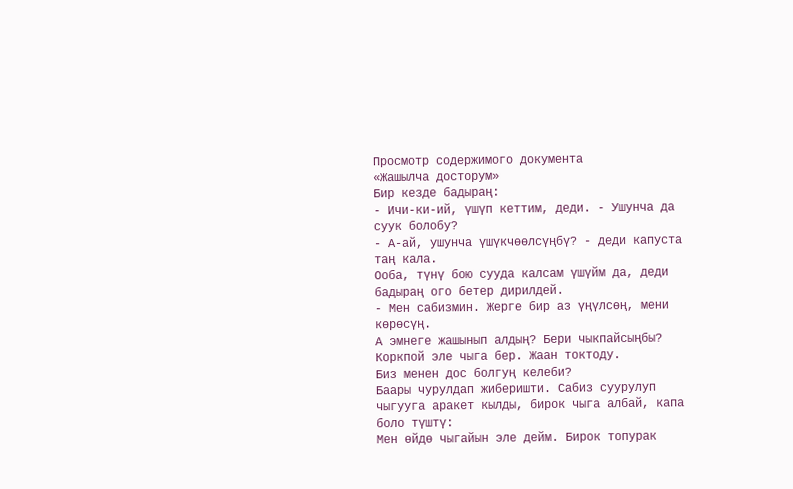Просмотр содержимого документа
«Жашылча досторум»
Бир кезде бадыраң:
- Ичи-ки-ий, үшүп кеттим, деди. - Ушунча да суук болобу?
- А-ай, ушунча үшүкчөөлсүңбү? - деди капуста таң кала.
Ооба, түнү бою сууда калсам үшүйм да, деди бадыраң ого бетер дирилдей.
- Мен сабизмин. Жерге бир аз үңүлсөң, мени көрөсүң.
А эмнеге жашынып алдың? Бери чыкпайсыңбы?
Коркпой эле чыга бер. Жаан токтоду.
Биз менен дос болгуң келеби?
Баары чурулдап жиберишти. Сабиз суурулуп чыгууга аракет кылды, бирок чыга албай, капа боло түштү:
Мен өйдө чыгайын эле дейм. Бирок топурак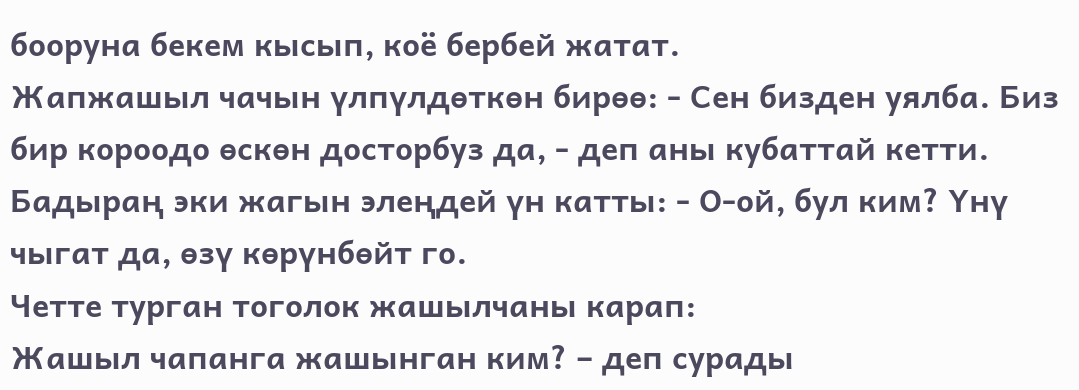бооруна бекем кысып, коё бербей жатат.
Жапжашыл чачын үлпүлдөткөн бирөө: - Сен бизден уялба. Биз бир короодо өскөн досторбуз да, - деп аны кубаттай кетти.
Бадыраң эки жагын элеңдей үн катты: - О-ой, бул ким? Үнү чыгат да, өзү көрүнбөйт го.
Четте турган тоголок жашылчаны карап:
Жашыл чапанга жашынган ким? – деп сурады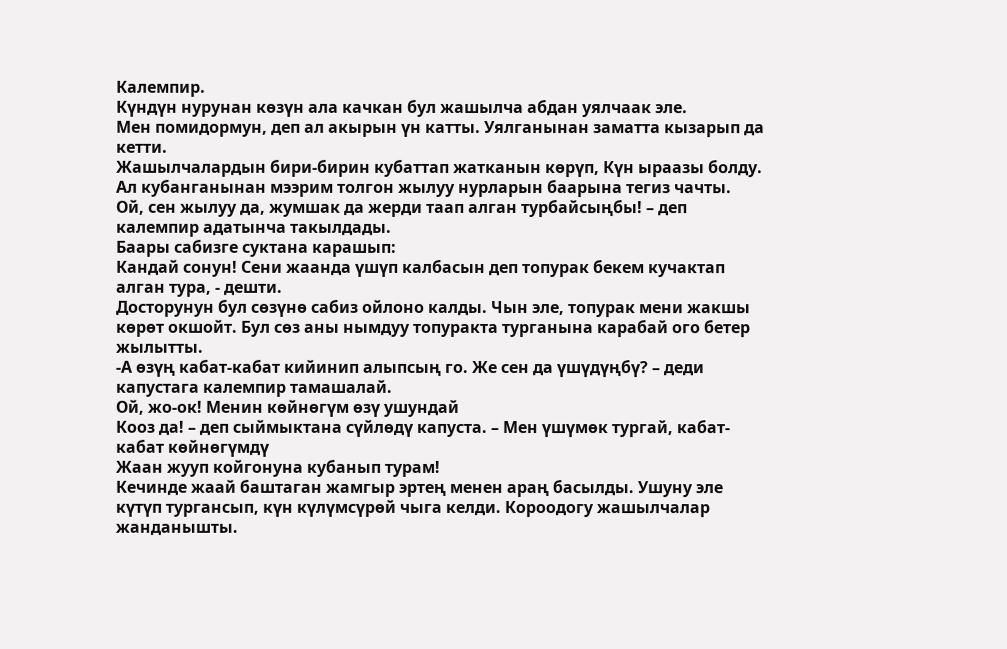Калемпир.
Күндүн нурунан көзүн ала качкан бул жашылча абдан уялчаак эле.
Мен помидормун, деп ал акырын үн катты. Уялганынан заматта кызарып да кетти.
Жашылчалардын бири-бирин кубаттап жатканын көрүп, Күн ыраазы болду. Ал кубанганынан мээрим толгон жылуу нурларын баарына тегиз чачты.
Ой, сен жылуу да, жумшак да жерди таап алган турбайсыңбы! – деп калемпир адатынча такылдады.
Баары сабизге суктана карашып:
Кандай сонун! Сени жаанда үшүп калбасын деп топурак бекем кучактап алган тура, - дешти.
Досторунун бул сөзүнө сабиз ойлоно калды. Чын эле, топурак мени жакшы көрөт окшойт. Бул сөз аны нымдуу топуракта турганына карабай ого бетер жылытты.
-А өзүң кабат-кабат кийинип алыпсың го. Же сен да үшүдүңбү? – деди капустага калемпир тамашалай.
Ой, жо-ок! Менин көйнөгүм өзү ушундай
Кооз да! – деп сыймыктана сүйлөдү капуста. – Мен үшүмөк тургай, кабат-кабат көйнөгүмдү
Жаан жууп койгонуна кубанып турам!
Кечинде жаай баштаган жамгыр эртең менен араң басылды. Ушуну эле күтүп тургансып, күн күлүмсүрөй чыга келди. Короодогу жашылчалар жанданышты.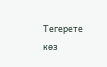Тегерете көз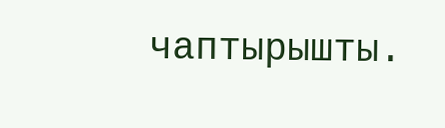чаптырышты.